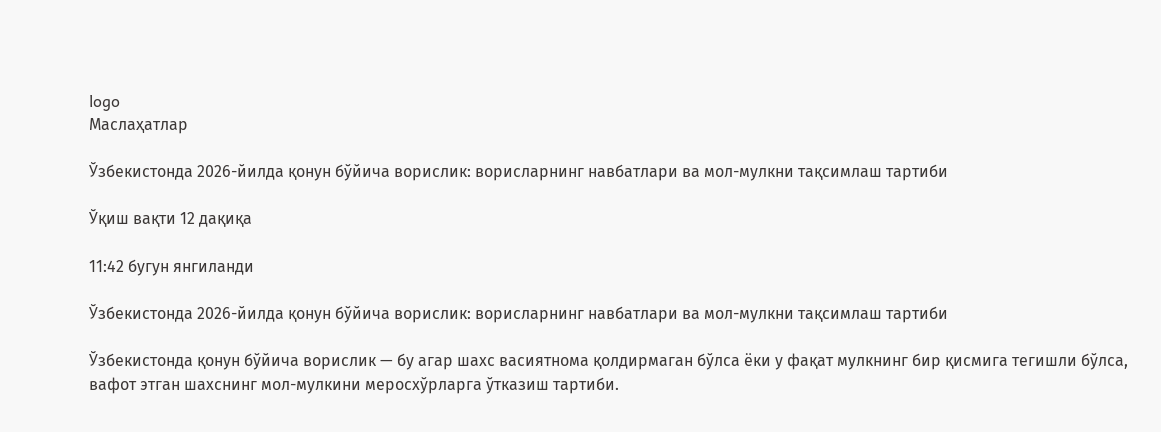logo
Маслаҳатлар

Ўзбекистонда 2026-йилда қонун бўйича ворислик: ворисларнинг навбатлари ва мол-мулкни тақсимлаш тартиби

Ўқиш вақти 12 дақиқа

11:42 бугун янгиланди

Ўзбекистонда 2026-йилда қонун бўйича ворислик: ворисларнинг навбатлари ва мол-мулкни тақсимлаш тартиби

Ўзбекистонда қонун бўйича ворислик — бу агар шахс васиятнома қолдирмаган бўлса ёки у фақат мулкнинг бир қисмига тегишли бўлса, вафот этган шахснинг мол-мулкини меросхўрларга ўтказиш тартиби.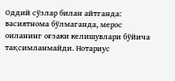Оддий сўзлар билан айтганда: васиятнома бўлмаганда, мерос оиланинг оғзаки келишувлари бўйича тақсимланмайди. Нотариус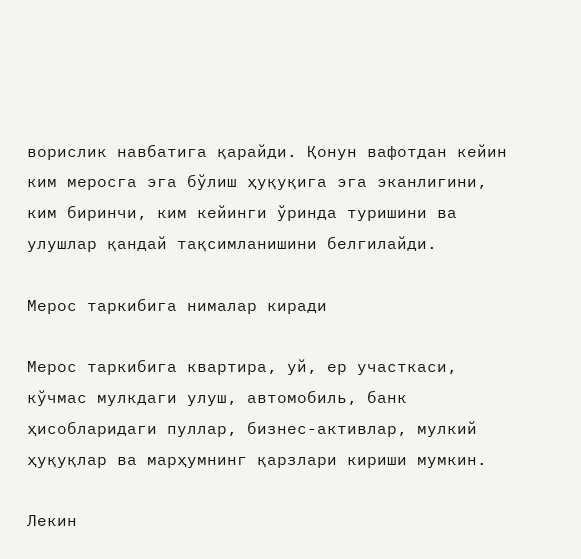ворислик навбатига қарайди. Қонун вафотдан кейин ким меросга эга бўлиш ҳуқуқига эга эканлигини, ким биринчи, ким кейинги ўринда туришини ва улушлар қандай тақсимланишини белгилайди.

Мерос таркибига нималар киради

Мерос таркибига квартира, уй, ер участкаси, кўчмас мулкдаги улуш, автомобиль, банк ҳисобларидаги пуллар, бизнес-активлар, мулкий ҳуқуқлар ва марҳумнинг қарзлари кириши мумкин.

Лекин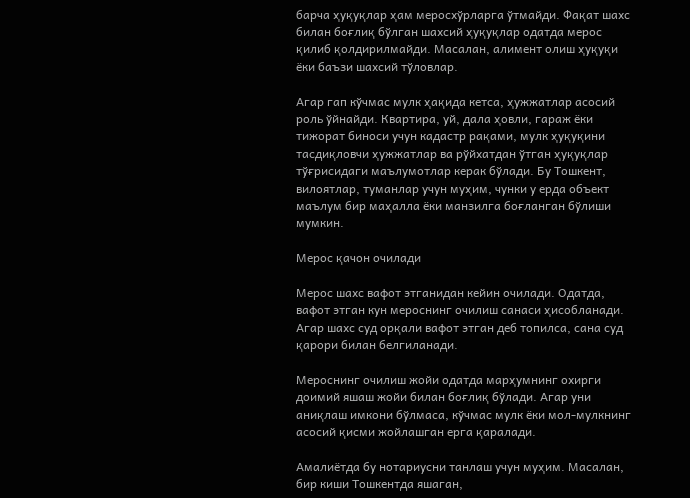барча ҳуқуқлар ҳам меросхўрларга ўтмайди. Фақат шахс билан боғлиқ бўлган шахсий ҳуқуқлар одатда мерос қилиб қолдирилмайди. Масалан, алимент олиш ҳуқуқи ёки баъзи шахсий тўловлар.

Агар гап кўчмас мулк ҳақида кетса, ҳужжатлар асосий роль ўйнайди. Квартира, уй, дала ҳовли, гараж ёки тижорат биноси учун кадастр рақами, мулк ҳуқуқини тасдиқловчи ҳужжатлар ва рўйхатдан ўтган ҳуқуқлар тўғрисидаги маълумотлар керак бўлади. Бу Тошкент, вилоятлар, туманлар учун муҳим, чунки у ерда объект маълум бир маҳалла ёки манзилга боғланган бўлиши мумкин.

Мерос қачон очилади

Мерос шахс вафот этганидан кейин очилади. Одатда, вафот этган кун мероснинг очилиш санаси ҳисобланади. Агар шахс суд орқали вафот этган деб топилса, сана суд қарори билан белгиланади.

Мероснинг очилиш жойи одатда марҳумнинг охирги доимий яшаш жойи билан боғлиқ бўлади. Агар уни аниқлаш имкони бўлмаса, кўчмас мулк ёки мол-мулкнинг асосий қисми жойлашган ерга қаралади.

Амалиётда бу нотариусни танлаш учун муҳим. Масалан, бир киши Тошкентда яшаган,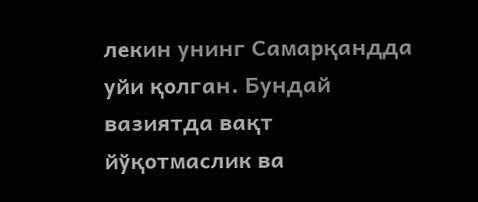лекин унинг Самарқандда уйи қолган. Бундай вазиятда вақт йўқотмаслик ва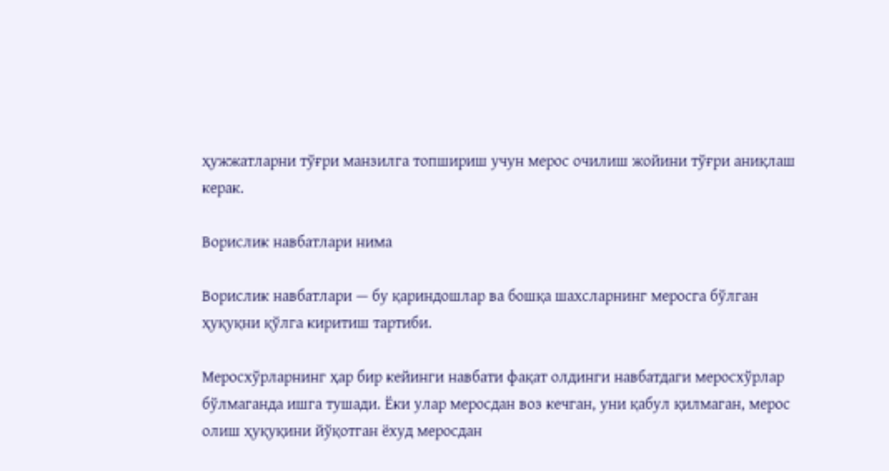ҳужжатларни тўғри манзилга топшириш учун мерос очилиш жойини тўғри аниқлаш керак.

Ворислик навбатлари нима

Ворислик навбатлари — бу қариндошлар ва бошқа шахсларнинг меросга бўлган ҳуқуқни қўлга киритиш тартиби.

Меросхўрларнинг ҳар бир кейинги навбати фақат олдинги навбатдаги меросхўрлар бўлмаганда ишга тушади. Ёки улар меросдан воз кечган, уни қабул қилмаган, мерос олиш ҳуқуқини йўқотган ёхуд меросдан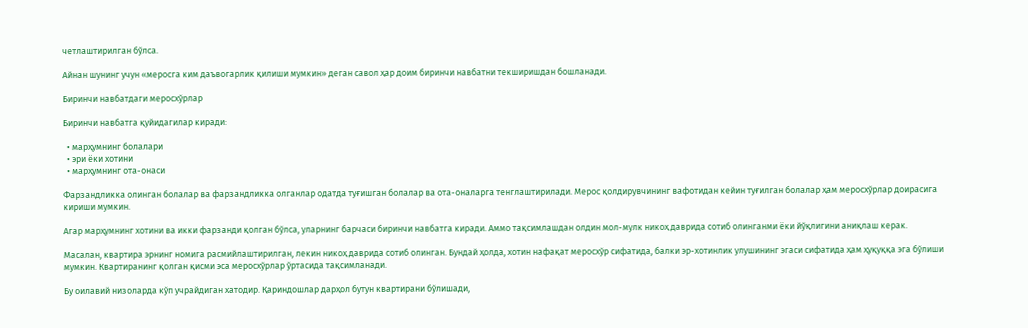четлаштирилган бўлса.

Айнан шунинг учун «меросга ким даъвогарлик қилиши мумкин» деган савол ҳар доим биринчи навбатни текширишдан бошланади.

Биринчи навбатдаги меросхўрлар

Биринчи навбатга қуйидагилар киради:

  • марҳумнинг болалари
  • эри ёки хотини
  • марҳумнинг ота-онаси

Фарзандликка олинган болалар ва фарзандликка олганлар одатда туғишган болалар ва ота-оналарга тенглаштирилади. Мерос қолдирувчининг вафотидан кейин туғилган болалар ҳам меросхўрлар доирасига кириши мумкин.

Агар марҳумнинг хотини ва икки фарзанди қолган бўлса, уларнинг барчаси биринчи навбатга киради. Аммо тақсимлашдан олдин мол-мулк никоҳ даврида сотиб олинганми ёки йўқлигини аниқлаш керак.

Масалан, квартира эрнинг номига расмийлаштирилган, лекин никоҳ даврида сотиб олинган. Бундай ҳолда, хотин нафақат меросхўр сифатида, балки эр-хотинлик улушининг эгаси сифатида ҳам ҳуқуққа эга бўлиши мумкин. Квартиранинг қолган қисми эса меросхўрлар ўртасида тақсимланади.

Бу оилавий низоларда кўп учрайдиган хатодир. Қариндошлар дарҳол бутун квартирани бўлишади,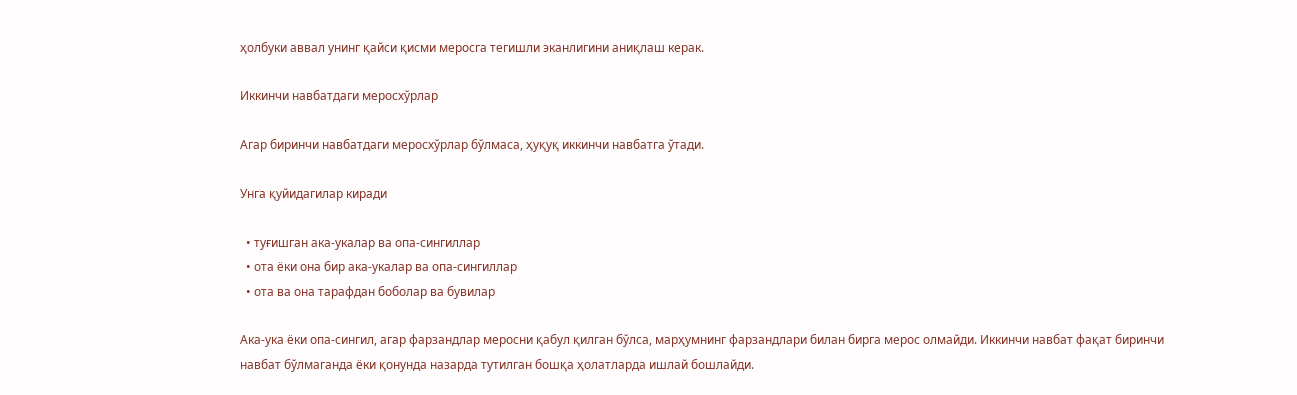ҳолбуки аввал унинг қайси қисми меросга тегишли эканлигини аниқлаш керак.

Иккинчи навбатдаги меросхўрлар

Агар биринчи навбатдаги меросхўрлар бўлмаса, ҳуқуқ иккинчи навбатга ўтади.

Унга қуйидагилар киради

  • туғишган ака-укалар ва опа-сингиллар
  • ота ёки она бир ака-укалар ва опа-сингиллар
  • ота ва она тарафдан боболар ва бувилар

Ака-ука ёки опа-сингил, агар фарзандлар меросни қабул қилган бўлса, марҳумнинг фарзандлари билан бирга мерос олмайди. Иккинчи навбат фақат биринчи навбат бўлмаганда ёки қонунда назарда тутилган бошқа ҳолатларда ишлай бошлайди.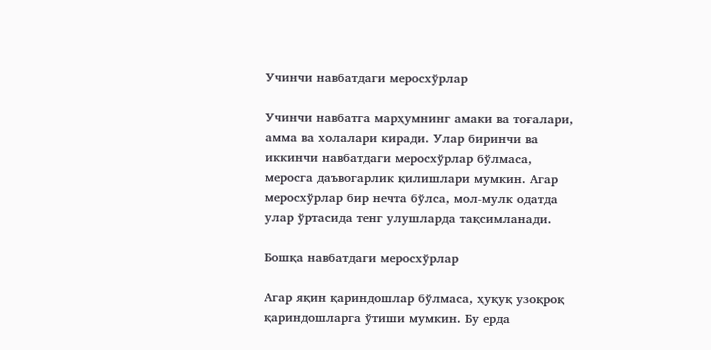Учинчи навбатдаги меросхўрлар

Учинчи навбатга марҳумнинг амаки ва тоғалари, амма ва холалари киради. Улар биринчи ва иккинчи навбатдаги меросхўрлар бўлмаса, меросга даъвогарлик қилишлари мумкин. Агар меросхўрлар бир нечта бўлса, мол-мулк одатда улар ўртасида тенг улушларда тақсимланади.

Бошқа навбатдаги меросхўрлар

Агар яқин қариндошлар бўлмаса, ҳуқуқ узоқроқ қариндошларга ўтиши мумкин. Бу ерда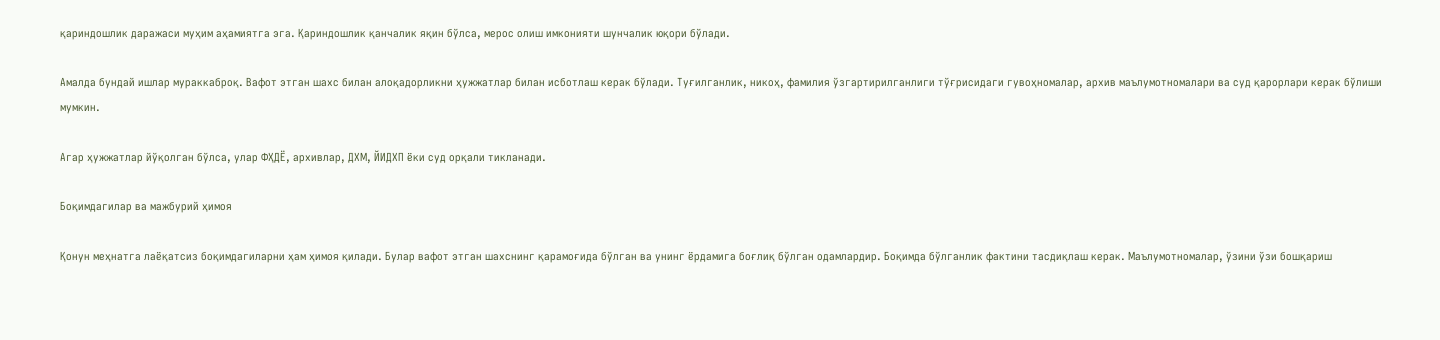қариндошлик даражаси муҳим аҳамиятга эга. Қариндошлик қанчалик яқин бўлса, мерос олиш имконияти шунчалик юқори бўлади.

Амалда бундай ишлар мураккаброқ. Вафот этган шахс билан алоқадорликни ҳужжатлар билан исботлаш керак бўлади. Туғилганлик, никоҳ, фамилия ўзгартирилганлиги тўғрисидаги гувоҳномалар, архив маълумотномалари ва суд қарорлари керак бўлиши мумкин.

Агар ҳужжатлар йўқолган бўлса, улар ФҲДЁ, архивлар, ДХМ, ЙИДХП ёки суд орқали тикланади.

Боқимдагилар ва мажбурий ҳимоя

Қонун меҳнатга лаёқатсиз боқимдагиларни ҳам ҳимоя қилади. Булар вафот этган шахснинг қарамоғида бўлган ва унинг ёрдамига боғлиқ бўлган одамлардир. Боқимда бўлганлик фактини тасдиқлаш керак. Маълумотномалар, ўзини ўзи бошқариш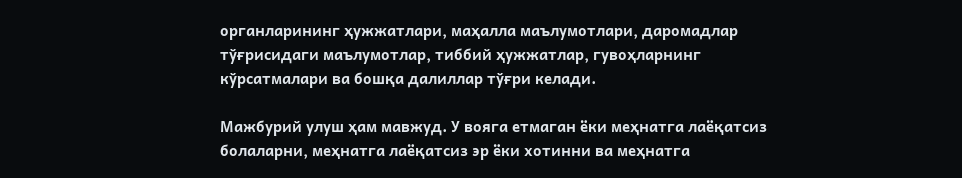органларининг ҳужжатлари, маҳалла маълумотлари, даромадлар тўғрисидаги маълумотлар, тиббий ҳужжатлар, гувоҳларнинг кўрсатмалари ва бошқа далиллар тўғри келади.

Мажбурий улуш ҳам мавжуд. У вояга етмаган ёки меҳнатга лаёқатсиз болаларни, меҳнатга лаёқатсиз эр ёки хотинни ва меҳнатга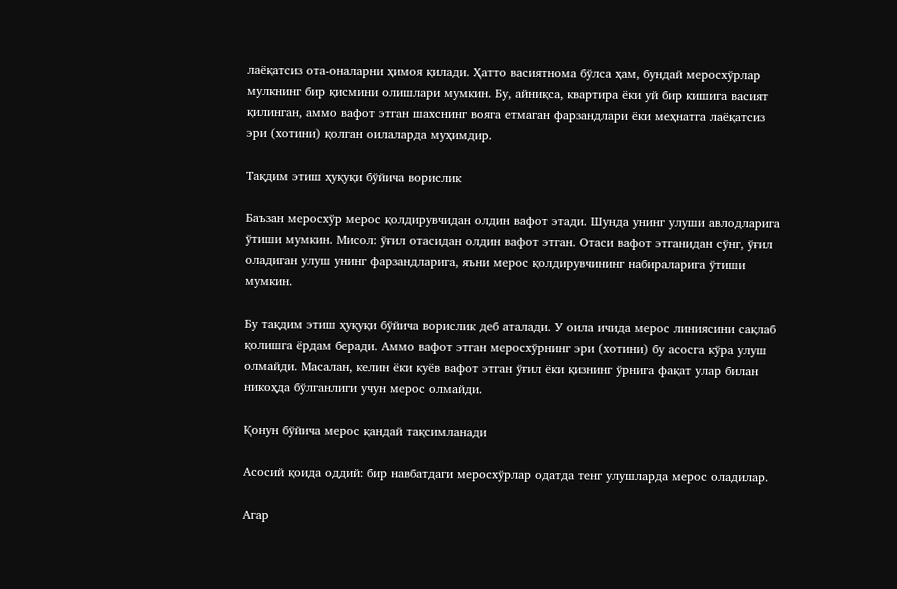лаёқатсиз ота-оналарни ҳимоя қилади. Ҳатто васиятнома бўлса ҳам, бундай меросхўрлар мулкнинг бир қисмини олишлари мумкин. Бу, айниқса, квартира ёки уй бир кишига васият қилинган, аммо вафот этган шахснинг вояга етмаган фарзандлари ёки меҳнатга лаёқатсиз эри (хотини) қолган оилаларда муҳимдир.

Тақдим этиш ҳуқуқи бўйича ворислик

Баъзан меросхўр мерос қолдирувчидан олдин вафот этади. Шунда унинг улуши авлодларига ўтиши мумкин. Мисол: ўғил отасидан олдин вафот этган. Отаси вафот этганидан сўнг, ўғил оладиган улуш унинг фарзандларига, яъни мерос қолдирувчининг набираларига ўтиши мумкин.

Бу тақдим этиш ҳуқуқи бўйича ворислик деб аталади. У оила ичида мерос линиясини сақлаб қолишга ёрдам беради. Аммо вафот этган меросхўрнинг эри (хотини) бу асосга кўра улуш олмайди. Масалан, келин ёки куёв вафот этган ўғил ёки қизнинг ўрнига фақат улар билан никоҳда бўлганлиги учун мерос олмайди.

Қонун бўйича мерос қандай тақсимланади

Асосий қоида оддий: бир навбатдаги меросхўрлар одатда тенг улушларда мерос оладилар.

Агар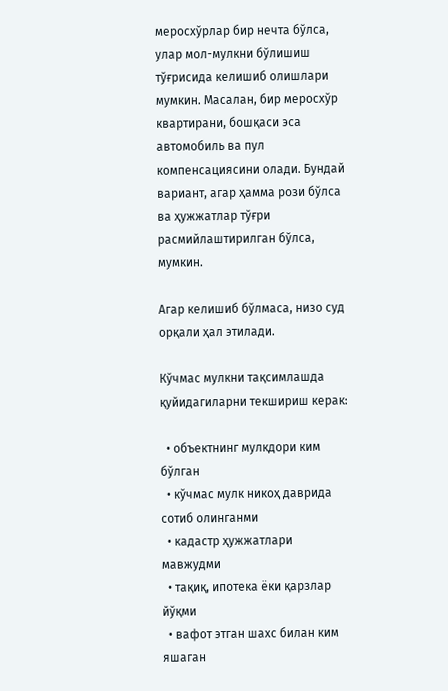меросхўрлар бир нечта бўлса, улар мол-мулкни бўлишиш тўғрисида келишиб олишлари мумкин. Масалан, бир меросхўр квартирани, бошқаси эса автомобиль ва пул компенсациясини олади. Бундай вариант, агар ҳамма рози бўлса ва ҳужжатлар тўғри расмийлаштирилган бўлса, мумкин.

Агар келишиб бўлмаса, низо суд орқали ҳал этилади.

Кўчмас мулкни тақсимлашда қуйидагиларни текшириш керак:

  • объектнинг мулкдори ким бўлган
  • кўчмас мулк никоҳ даврида сотиб олинганми
  • кадастр ҳужжатлари мавжудми
  • тақиқ, ипотека ёки қарзлар йўқми
  • вафот этган шахс билан ким яшаган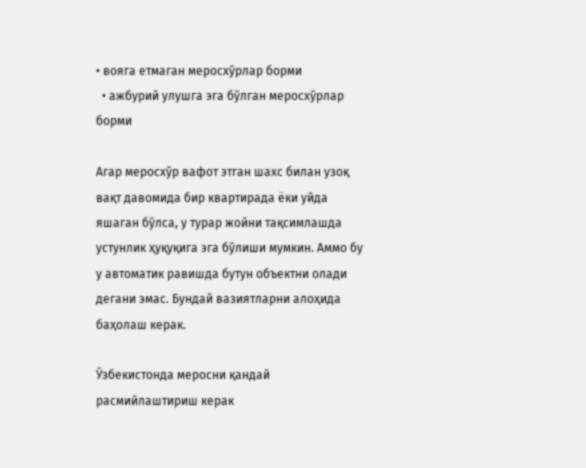• вояга етмаган меросхўрлар борми
  • ажбурий улушга эга бўлган меросхўрлар борми

Агар меросхўр вафот этган шахс билан узоқ вақт давомида бир квартирада ёки уйда яшаган бўлса, у турар жойни тақсимлашда устунлик ҳуқуқига эга бўлиши мумкин. Аммо бу у автоматик равишда бутун объектни олади дегани эмас. Бундай вазиятларни алоҳида баҳолаш керак.

Ўзбекистонда меросни қандай расмийлаштириш керак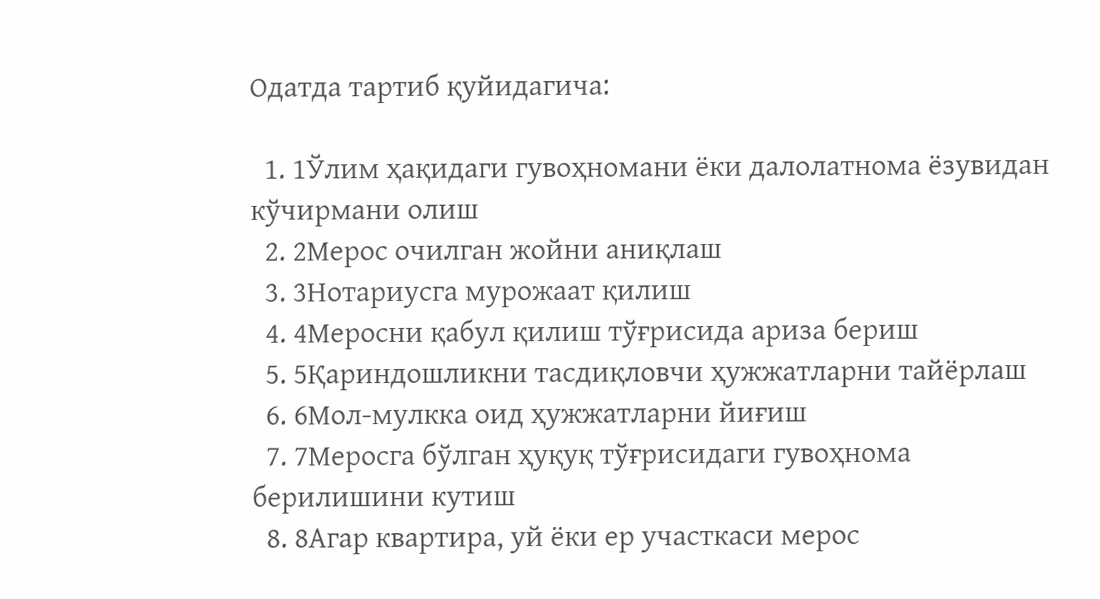Одатда тартиб қуйидагича:

  1. 1Ўлим ҳақидаги гувоҳномани ёки далолатнома ёзувидан кўчирмани олиш
  2. 2Мерос очилган жойни аниқлаш
  3. 3Нотариусга мурожаат қилиш
  4. 4Меросни қабул қилиш тўғрисида ариза бериш
  5. 5Қариндошликни тасдиқловчи ҳужжатларни тайёрлаш
  6. 6Мол-мулкка оид ҳужжатларни йиғиш
  7. 7Меросга бўлган ҳуқуқ тўғрисидаги гувоҳнома берилишини кутиш
  8. 8Агар квартира, уй ёки ер участкаси мерос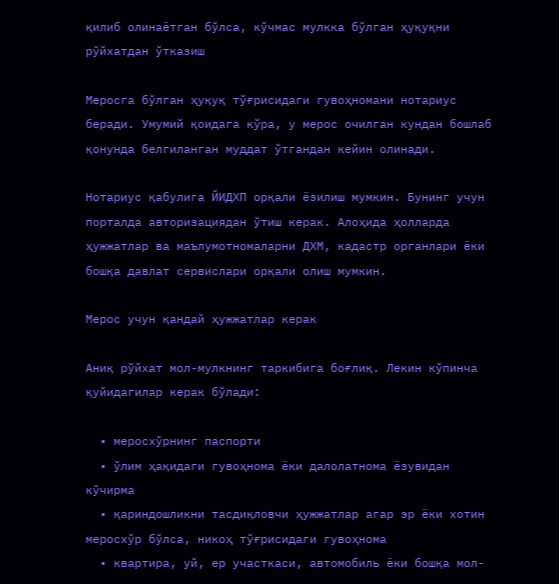қилиб олинаётган бўлса, кўчмас мулкка бўлган ҳуқуқни рўйхатдан ўтказиш

Меросга бўлган ҳуқуқ тўғрисидаги гувоҳномани нотариус беради. Умумий қоидага кўра, у мерос очилган кундан бошлаб қонунда белгиланган муддат ўтгандан кейин олинади.

Нотариус қабулига ЙИДХП орқали ёзилиш мумкин. Бунинг учун порталда авторизациядан ўтиш керак. Алоҳида ҳолларда ҳужжатлар ва маълумотномаларни ДХМ, кадастр органлари ёки бошқа давлат сервислари орқали олиш мумкин.

Мерос учун қандай ҳужжатлар керак

Аниқ рўйхат мол-мулкнинг таркибига боғлиқ. Лекин кўпинча қуйидагилар керак бўлади:

  • меросхўрнинг паспорти
  • ўлим ҳақидаги гувоҳнома ёки далолатнома ёзувидан кўчирма
  • қариндошликни тасдиқловчи ҳужжатлар агар эр ёки хотин меросхўр бўлса, никоҳ тўғрисидаги гувоҳнома
  • квартира, уй, ер участкаси, автомобиль ёки бошқа мол-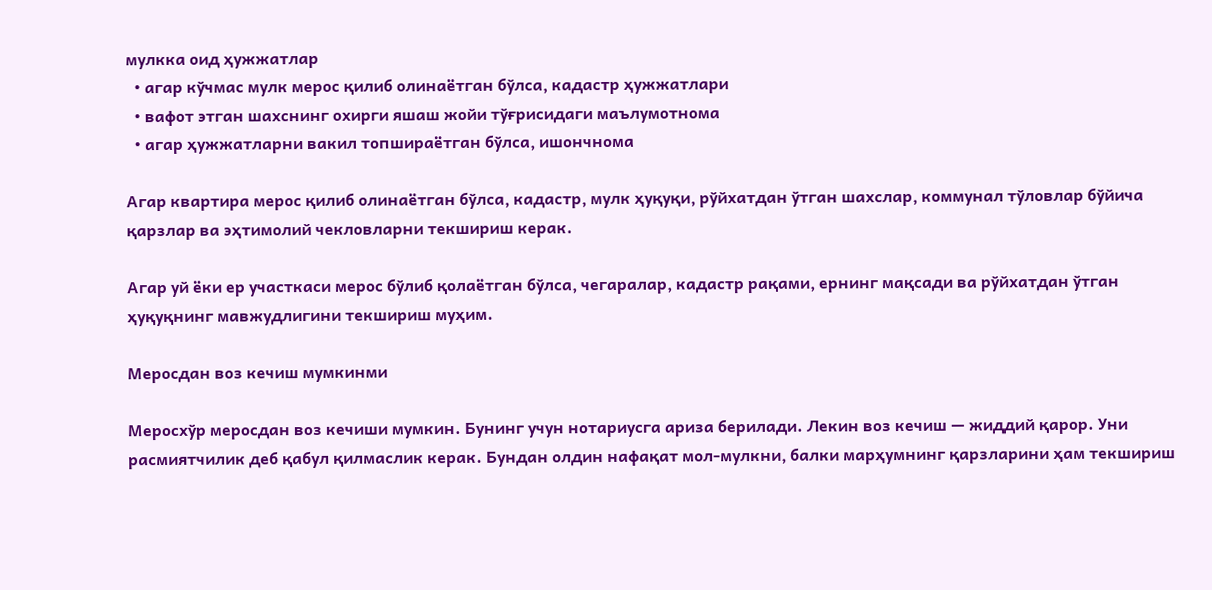мулкка оид ҳужжатлар
  • агар кўчмас мулк мерос қилиб олинаётган бўлса, кадастр ҳужжатлари
  • вафот этган шахснинг охирги яшаш жойи тўғрисидаги маълумотнома
  • агар ҳужжатларни вакил топшираётган бўлса, ишончнома

Агар квартира мерос қилиб олинаётган бўлса, кадастр, мулк ҳуқуқи, рўйхатдан ўтган шахслар, коммунал тўловлар бўйича қарзлар ва эҳтимолий чекловларни текшириш керак.

Агар уй ёки ер участкаси мерос бўлиб қолаётган бўлса, чегаралар, кадастр рақами, ернинг мақсади ва рўйхатдан ўтган ҳуқуқнинг мавжудлигини текшириш муҳим.

Меросдан воз кечиш мумкинми

Меросхўр меросдан воз кечиши мумкин. Бунинг учун нотариусга ариза берилади. Лекин воз кечиш — жиддий қарор. Уни расмиятчилик деб қабул қилмаслик керак. Бундан олдин нафақат мол-мулкни, балки марҳумнинг қарзларини ҳам текшириш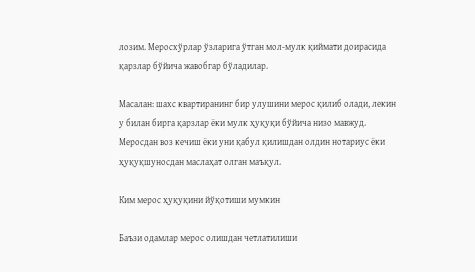лозим. Меросхўрлар ўзларига ўтган мол-мулк қиймати доирасида қарзлар бўйича жавобгар бўладилар.

Масалан: шахс квартиранинг бир улушини мерос қилиб олади, лекин у билан бирга қарзлар ёки мулк ҳуқуқи бўйича низо мавжуд. Меросдан воз кечиш ёки уни қабул қилишдан олдин нотариус ёки ҳуқуқшуносдан маслаҳат олган маъқул.

Ким мерос ҳуқуқини йўқотиши мумкин

Баъзи одамлар мерос олишдан четлатилиши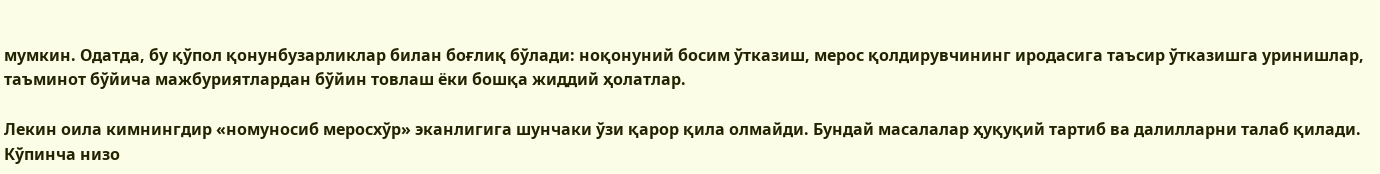мумкин. Одатда, бу қўпол қонунбузарликлар билан боғлиқ бўлади: ноқонуний босим ўтказиш, мерос қолдирувчининг иродасига таъсир ўтказишга уринишлар, таъминот бўйича мажбуриятлардан бўйин товлаш ёки бошқа жиддий ҳолатлар.

Лекин оила кимнингдир «номуносиб меросхўр» эканлигига шунчаки ўзи қарор қила олмайди. Бундай масалалар ҳуқуқий тартиб ва далилларни талаб қилади. Кўпинча низо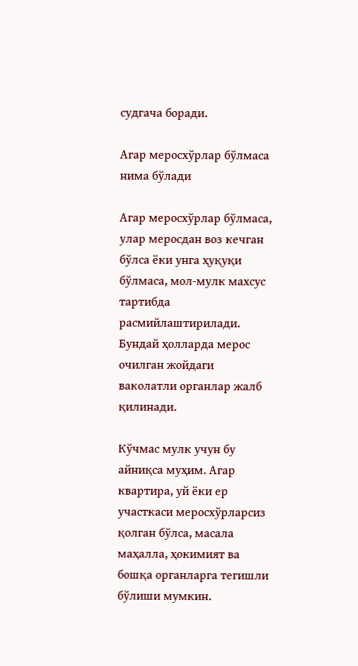судгача боради.

Агар меросхўрлар бўлмаса нима бўлади

Агар меросхўрлар бўлмаса, улар меросдан воз кечган бўлса ёки унга ҳуқуқи бўлмаса, мол-мулк махсус тартибда расмийлаштирилади. Бундай ҳолларда мерос очилган жойдаги ваколатли органлар жалб қилинади.

Кўчмас мулк учун бу айниқса муҳим. Агар квартира, уй ёки ер участкаси меросхўрларсиз қолган бўлса, масала маҳалла, ҳокимият ва бошқа органларга тегишли бўлиши мумкин.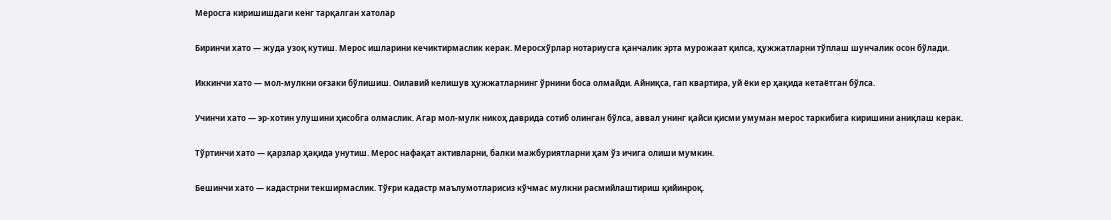Меросга киришишдаги кенг тарқалган хатолар

Биринчи хато — жуда узоқ кутиш. Мерос ишларини кечиктирмаслик керак. Меросхўрлар нотариусга қанчалик эрта мурожаат қилса, ҳужжатларни тўплаш шунчалик осон бўлади.

Иккинчи хато — мол-мулкни оғзаки бўлишиш. Оилавий келишув ҳужжатларнинг ўрнини боса олмайди. Айниқса, гап квартира, уй ёки ер ҳақида кетаётган бўлса.

Учинчи хато — эр-хотин улушини ҳисобга олмаслик. Агар мол-мулк никоҳ даврида сотиб олинган бўлса, аввал унинг қайси қисми умуман мерос таркибига киришини аниқлаш керак.

Тўртинчи хато — қарзлар ҳақида унутиш. Мерос нафақат активларни, балки мажбуриятларни ҳам ўз ичига олиши мумкин.

Бешинчи хато — кадастрни текширмаслик. Тўғри кадастр маълумотларисиз кўчмас мулкни расмийлаштириш қийинроқ.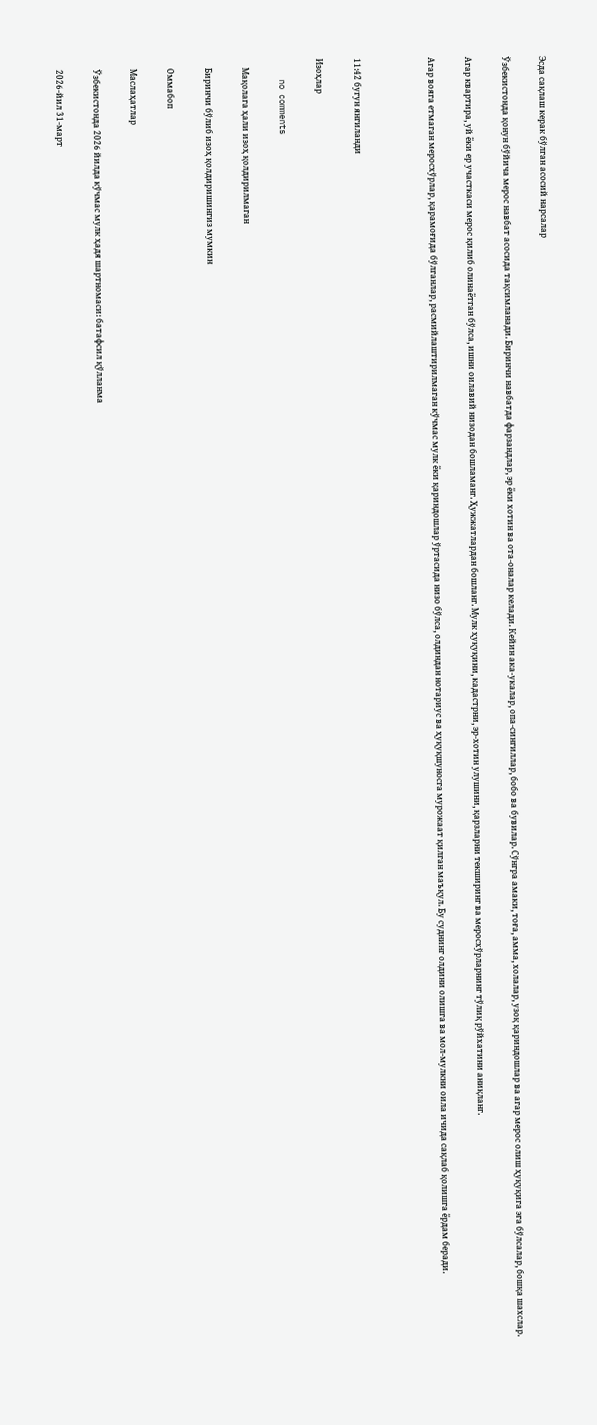Эсда сақлаш керак бўлган асосий нарсалар

Ўзбекистонда қонун бўйича мерос навбат асосида тақсимланади. Биринчи навбатда фарзандлар, эр ёки хотин ва ота-оналар келади. Кейин ака-укалар, опа-сингиллар, бобо ва бувилар. Сўнгра амаки, тоға, амма, холалар, узоқ қариндошлар ва агар мерос олиш ҳуқуқига эга бўлсалар, бошқа шахслар.

Агар квартира, уй ёки ер участкаси мерос қилиб олинаётган бўлса, ишни оилавий низодан бошламанг. Ҳужжатлардан бошланг. Мулк ҳуқуқини, кадастрни, эр-хотин улушини, қарзларни текширинг ва меросхўрларнинг тўлиқ рўйхатини аниқланг.

Агар вояга етмаган меросхўрлар, қарамоғида бўлганлар, расмийлаштирилмаган кўчмас мулк ёки қариндошлар ўртасида низо бўлса, олдиндан нотариус ва ҳуқуқшуносга мурожаат қилган маъқул. Бу суднинг олдини олишга ва мол-мулкни оила ичида сақлаб қолишга ёрдам беради.



11:42 бугун янгиланди

Изоҳлар

    no comments

    Мақолага ҳали изоҳ қолдирилмаган

    Биринчи бўлиб изоҳ қолдиришингиз мумкин

    Оммабоп

    Маслаҳатлар

    Ўзбекистонда 2026 йилда кўчмас мулк ҳадя шартномаси: батафсил қўлланма

    2026-йил 31-март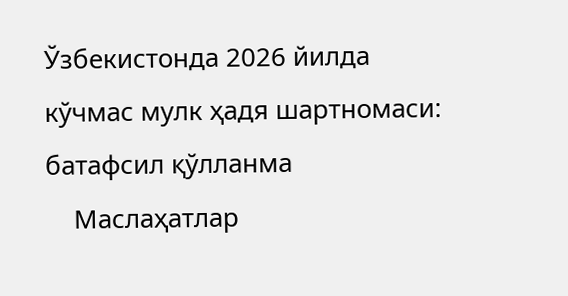Ўзбекистонда 2026 йилда кўчмас мулк ҳадя шартномаси: батафсил қўлланма
    Маслаҳатлар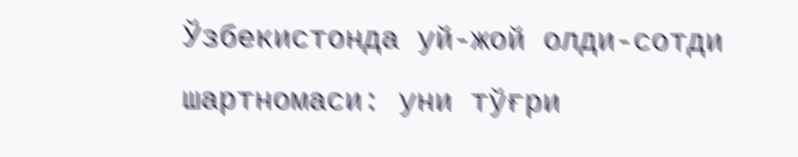Ўзбекистонда уй-жой олди-сотди шартномаси: уни тўғри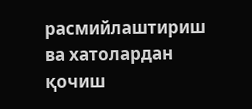расмийлаштириш ва хатолардан қочиш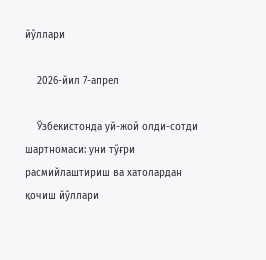йўллари

    2026-йил 7-апрел

    Ўзбекистонда уй-жой олди-сотди шартномаси: уни тўғри расмийлаштириш ва хатолардан қочиш йўллари